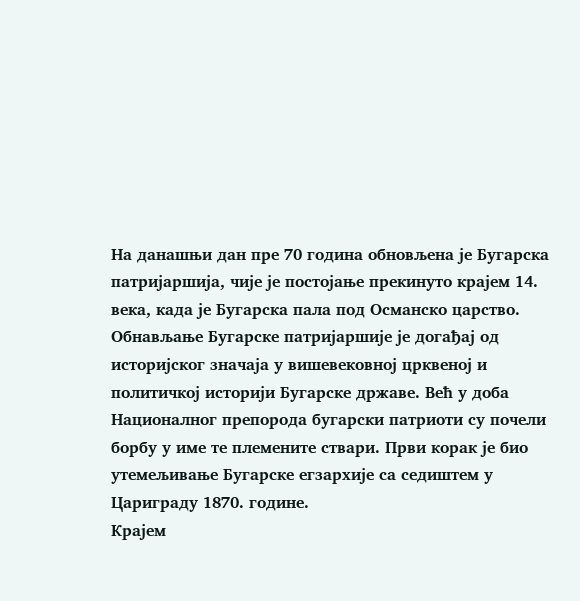На данашњи дан пре 70 година обновљена је Бугарска патријаршија, чије је постојање прекинуто крајем 14. века, када је Бугарска пала под Османско царство. Обнављање Бугарске патријаршије је догађај од историјског значаја у вишевековној црквеној и политичкој историји Бугарске државе. Већ у доба Националног препорода бугарски патриоти су почели борбу у име те племените ствари. Први корак је био утемељивање Бугарске егзархије са седиштем у Цариграду 1870. године.
Крајем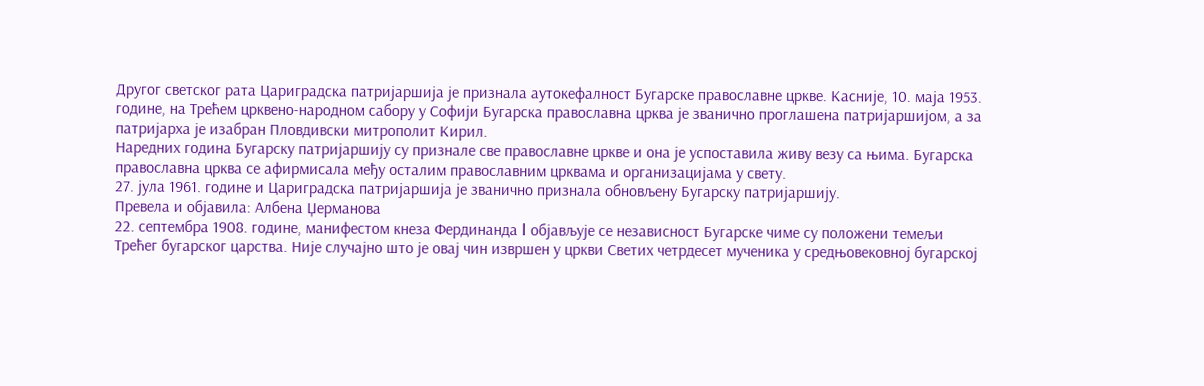Другог светског рата Цариградска патријаршија је признала аутокефалност Бугарске православне цркве. Касније, 10. маја 1953. године, на Трећем црквено-народном сабору у Софији Бугарска православна црква је званично проглашена патријаршијом, а за патријарха је изабран Пловдивски митрополит Кирил.
Наредних година Бугарску патријаршију су признале све православне цркве и она је успоставила живу везу са њима. Бугарска православна црква се афирмисала међу осталим православним црквама и организацијама у свету.
27. јула 1961. године и Цариградска патријаршија је званично признала обновљену Бугарску патријаршију.
Превела и објавила: Албена Џерманова
22. септембра 1908. године, манифестом кнеза Фердинанда I објављује се независност Бугарске чиме су положени темељи Трећег бугарског царства. Није случајно што је овај чин извршен у цркви Светих четрдесет мученика у средњовековној бугарској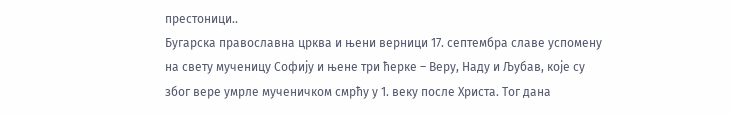престоници..
Бугарска православна црква и њени верници 17. септембра славе успомену на свету мученицу Софију и њене три ћерке – Веру, Наду и Љубав, које су због вере умрле мученичком смрћу у 1. веку после Христа. Тог дана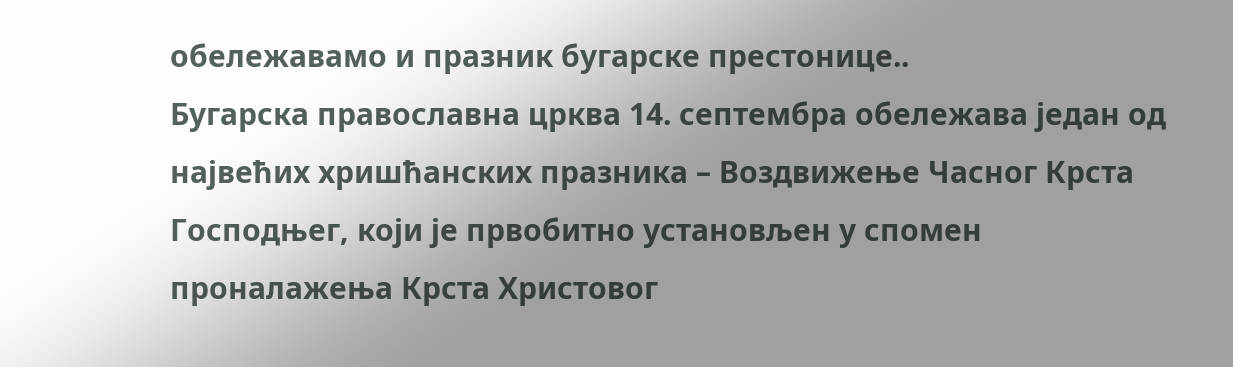обележавамо и празник бугарске престонице..
Бугарска православна црква 14. септембра обележава један од највећих хришћанских празника – Воздвижење Часног Крста Господњег, који је првобитно установљен у спомен проналажења Крста Христовог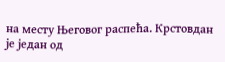на месту Његовог распећа. Крстовдан је један од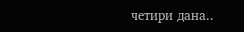четири дана..